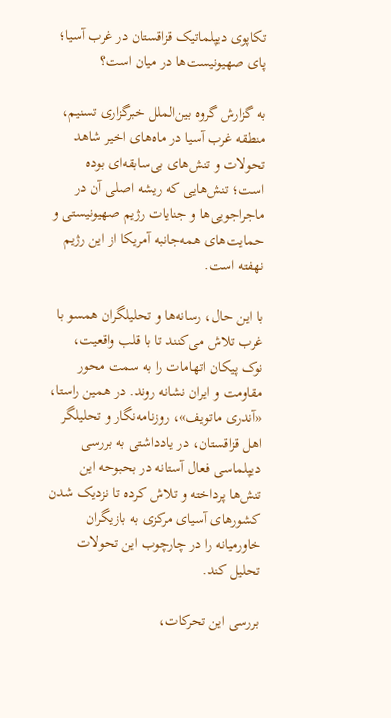تکاپوی دیپلماتیک قزاقستان در غرب آسیا؛ پای صهیونیست‌ها در میان است؟

به گزارش گروه بین‌الملل خبرگزاری تسنیم، منطقه غرب آسیا در ماه‌های اخیر شاهد تحولات و تنش‌های بی‌سابقه‌ای بوده است؛ تنش‌هایی که ریشه اصلی آن در ماجراجویی‌ها و جنایات رژیم صهیونیستی و حمایت‌های همه‌جانبه آمریکا از این رژیم نهفته است.

با این حال، رسانه‌ها و تحلیلگران همسو با غرب تلاش می‌کنند تا با قلب واقعیت، نوک پیکان اتهامات را به سمت محور مقاومت و ایران نشانه روند. در همین راستا، «آندری ماتویف»، روزنامه‌نگار و تحلیلگر اهل قزاقستان، در یادداشتی به بررسی دیپلماسی فعال آستانه در بحبوحه این تنش‌ها پرداخته و تلاش کرده تا نزدیک شدن کشورهای آسیای مرکزی به بازیگران خاورمیانه را در چارچوب این تحولات تحلیل کند.

بررسی این تحرکات،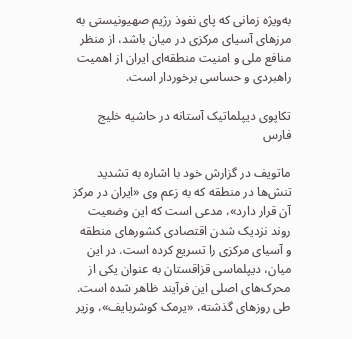به‌ویژه زمانی که پای نفوذ رژیم صهیونیستی به مرزهای آسیای مرکزی در میان باشد، از منظر منافع ملی و امنیت منطقه‌ای ایران از اهمیت راهبردی و حساسی برخوردار است.

تکاپوی دیپلماتیک آستانه در حاشیه خلیج فارس

ماتویف در گزارش خود با اشاره به تشدید تنش‌ها در منطقه که به زعم وی «ایران در مرکز آن قرار دارد»، مدعی است که این وضعیت روند نزدیک شدن اقتصادی کشورهای منطقه و آسیای مرکزی را تسریع کرده است. در این میان، دیپلماسی قزاقستان به عنوان یکی از محرک‌های اصلی این فرآیند ظاهر شده است. طی روزهای گذشته، «یرمک کوشربایف»، وزیر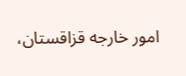امور خارجه قزاقستان،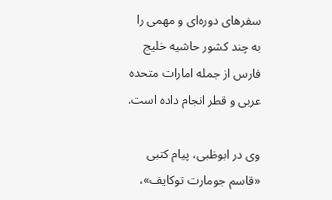سفرهای دوره‌ای و مهمی را به چند کشور حاشیه خلیج فارس از جمله امارات متحده عربی و قطر انجام داده است.

وی در ابوظبی، پیام کتبی «قاسم جومارت توکایف»،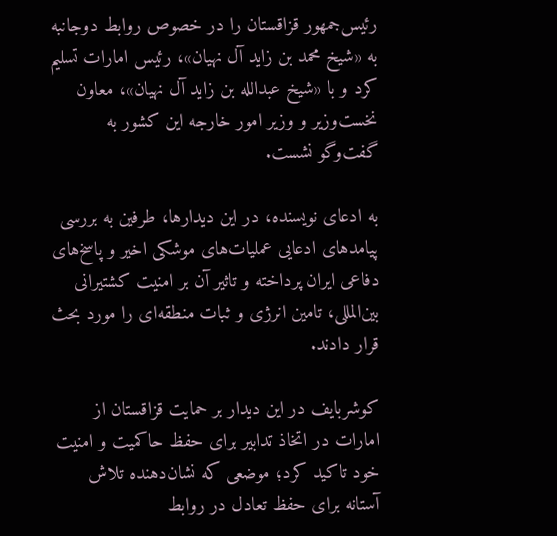رئیس‌جمهور قزاقستان را در خصوص روابط دوجانبه به «شیخ محمد بن زاید آل نهیان»، رئیس امارات تسلیم کرد و با «شیخ عبدالله بن زاید آل نهیان»، معاون نخست‌وزیر و وزیر امور خارجه این کشور به گفت‌وگو نشست.

به ادعای نویسنده، در این دیدارها، طرفین به بررسی پیامدهای ادعایی عملیات‌های موشکی اخیر و پاسخ‌های دفاعی ایران پرداخته و تاثیر آن بر امنیت کشتیرانی بین‌المللی، تامین انرژی و ثبات منطقه‌ای را مورد بحث قرار دادند.

کوشربایف در این دیدار بر حمایت قزاقستان از امارات در اتخاذ تدابیر برای حفظ حاکمیت و امنیت خود تاکید کرد؛ موضعی که نشان‌دهنده تلاش آستانه برای حفظ تعادل در روابط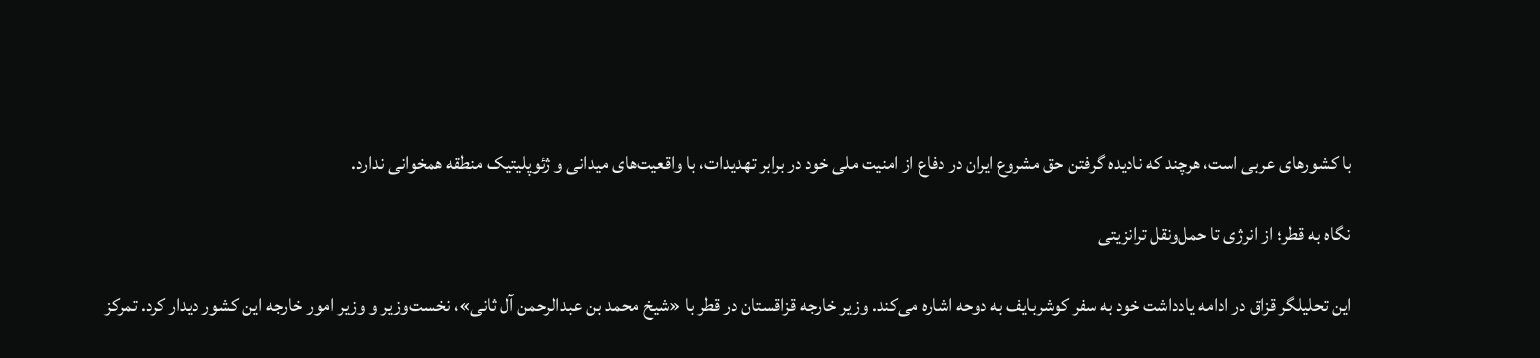با کشورهای عربی است، هرچند که نادیده گرفتن حق مشروع ایران در دفاع از امنیت ملی خود در برابر تهدیدات، با واقعیت‌های میدانی و ژئوپلیتیک منطقه همخوانی ندارد.

نگاه به قطر؛ از انرژی تا حمل‌ونقل ترانزیتی

این تحلیلگر قزاق در ادامه یادداشت خود به سفر کوشربایف به دوحه اشاره می‌کند. وزیر خارجه قزاقستان در قطر با «شیخ محمد بن عبدالرحمن آل ثانی»، نخست‌وزیر و وزیر امور خارجه این کشور دیدار کرد. تمرکز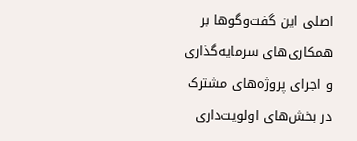اصلی این گفت‌وگوها بر همکاری‌های سرمایه‌گذاری و اجرای پروژه‌های مشترک در بخش‌های اولویت‌داری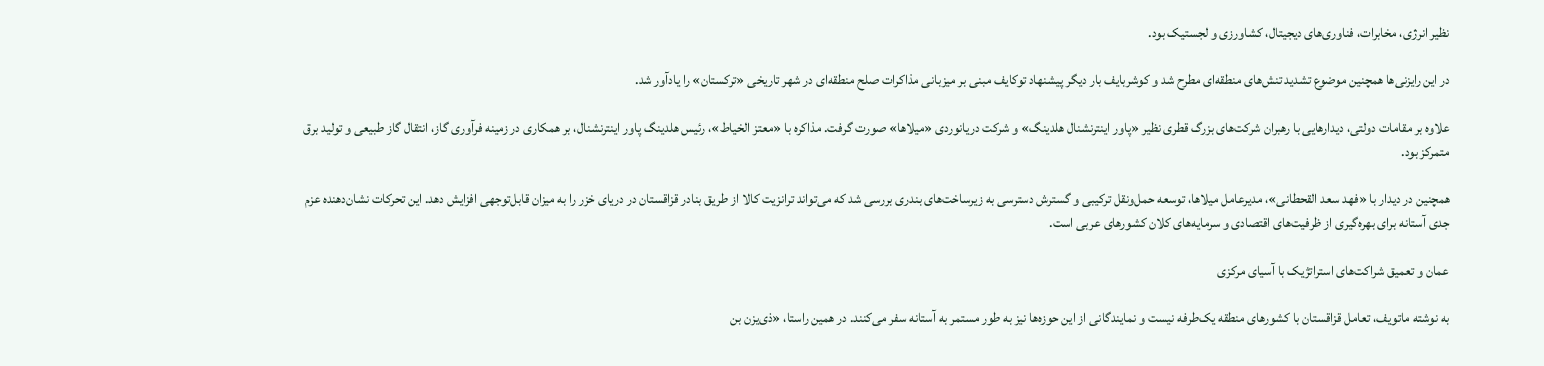نظیر انرژی، مخابرات، فناوری‌های دیجیتال، کشاورزی و لجستیک بود.

در این رایزنی‌ها همچنین موضوع تشدید تنش‌های منطقه‌ای مطرح شد و کوشربایف بار دیگر پیشنهاد توکایف مبنی بر میزبانی مذاکرات صلح منطقه‌ای در شهر تاریخی «ترکستان» را یادآور شد.

علاوه بر مقامات دولتی، دیدارهایی با رهبران شرکت‌های بزرگ قطری نظیر «پاور اینترنشنال هلدینگ» و شرکت دریانوردی «میلاها» صورت گرفت. مذاکره با «معتز الخیاط»، رئیس هلدینگ پاور اینترنشنال، بر همکاری در زمینه فرآوری گاز، انتقال گاز طبیعی و تولید برق متمرکز بود.

همچنین در دیدار با «فهد سعد القحطانی»، مدیرعامل میلاها، توسعه حمل‌ونقل ترکیبی و گسترش دسترسی به زیرساخت‌های بندری بررسی شد که می‌تواند ترانزیت کالا از طریق بنادر قزاقستان در دریای خزر را به میزان قابل‌توجهی افزایش دهد. این تحرکات نشان‌دهنده عزم جدی آستانه برای بهره‌گیری از ظرفیت‌های اقتصادی و سرمایه‌های کلان کشورهای عربی است.

عمان و تعمیق شراکت‌های استراتژیک با آسیای مرکزی

به نوشته ماتویف، تعامل قزاقستان با کشورهای منطقه یک‌طرفه نیست و نمایندگانی از این حوزه‌ها نیز به طور مستمر به آستانه سفر می‌کنند. در همین راستا، «ذی‌یزن بن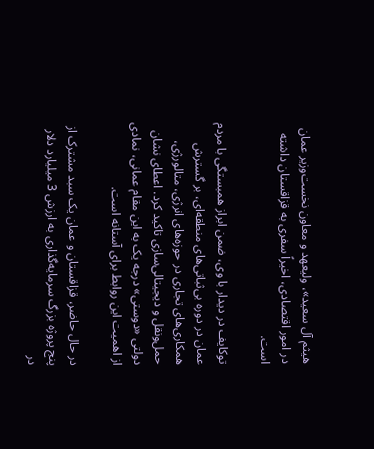هیثم آل سعید»، ولیعهد و معاون نخست‌وزیر عمان در امور اقتصادی، اخیراً سفری به قزاقستان داشته است.

توکایف در دیدار با وی، ضمن ابراز همبستگی با مردم عمان در دوره بی‌ثباتی‌های منطقه‌ای، بر گسترش همکاری‌های تجاری در حوزه‌های انرژی، متالورژی، حمل‌ونقل و دیجیتالی‌سازی تاکید کرد. اعطای نشان دولتی «دوستی» درجه یک به این مقام عمانی، نمادی از اهمیت این روابط برای آستانه است.

در حال حاضر، قزاقستان و عمان یک سبد مشترک از پنج پروژه بزرگ سرمایه‌گذاری به ارزش 3 میلیارد دلار در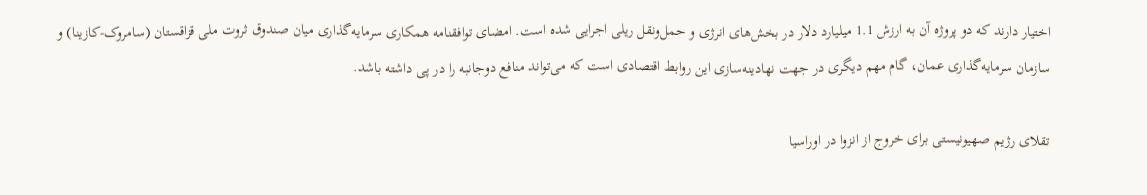اختیار دارند که دو پروژه آن به ارزش 1.1 میلیارد دلار در بخش‌های انرژی و حمل‌ونقل ریلی اجرایی شده است. امضای توافقنامه همکاری سرمایه‌گذاری میان صندوق ثروت ملی قزاقستان (سامروک-کازینا) و سازمان سرمایه‌گذاری عمان، گام مهم دیگری در جهت نهادینه‌سازی این روابط اقتصادی است که می‌تواند منافع دوجانبه را در پی داشته باشد.

تقلای رژیم صهیونیستی برای خروج از انزوا در اوراسیا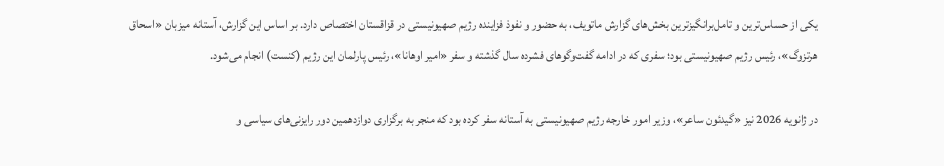یکی از حساس‌ترین و تامل‌برانگیزترین بخش‌های گزارش ماتویف، به حضور و نفوذ فزاینده رژیم صهیونیستی در قزاقستان اختصاص دارد. بر اساس این گزارش، آستانه میزبان «اسحاق هرتزوگ»، رئیس رژیم صهیونیستی بود؛ سفری که در ادامه گفت‌وگوهای فشرده سال گذشته و سفر «امیر اوهانا»، رئیس پارلمان این رژیم (کنست) انجام می‌شود.

در ژانویه 2026 نیز «گیدئون ساعر»، وزیر امور خارجه رژیم صهیونیستی به آستانه سفر کرده بود که منجر به برگزاری دوازدهمین دور رایزنی‌های سیاسی و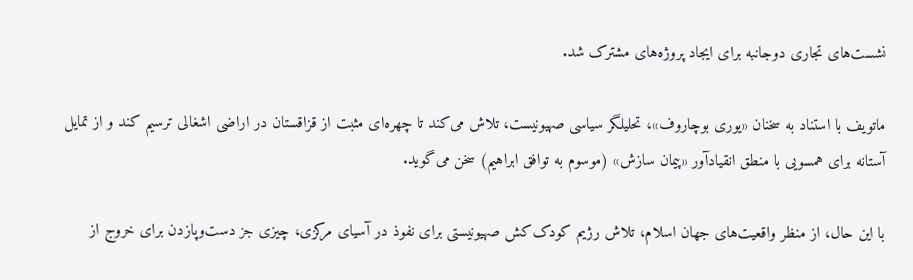نشست‌های تجاری دوجانبه برای ایجاد پروژه‌های مشترک شد.

ماتویف با استناد به سخنان «یوری بوچاروف»، تحلیلگر سیاسی صهیونیست، تلاش می‌کند تا چهره‌ای مثبت از قزاقستان در اراضی اشغالی ترسیم کند و از تمایل آستانه برای همسویی با منطق انقیادآور «پیمان سازش» (موسوم به توافق ابراهیم) سخن می‌گوید.

با این حال، از منظر واقعیت‌های جهان اسلام، تلاش رژیم کودک‌کش صهیونیستی برای نفوذ در آسیای مرکزی، چیزی جز دست‌وپازدن برای خروج از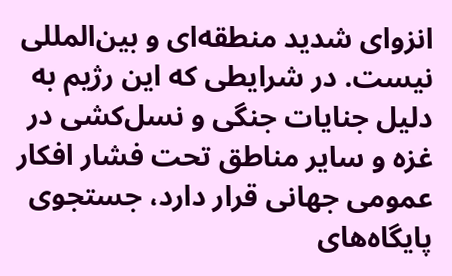انزوای شدید منطقه‌ای و بین‌المللی نیست. در شرایطی که این رژیم به دلیل جنایات جنگی و نسل‌کشی در غزه و سایر مناطق تحت فشار افکار عمومی جهانی قرار دارد، جستجوی پایگاه‌های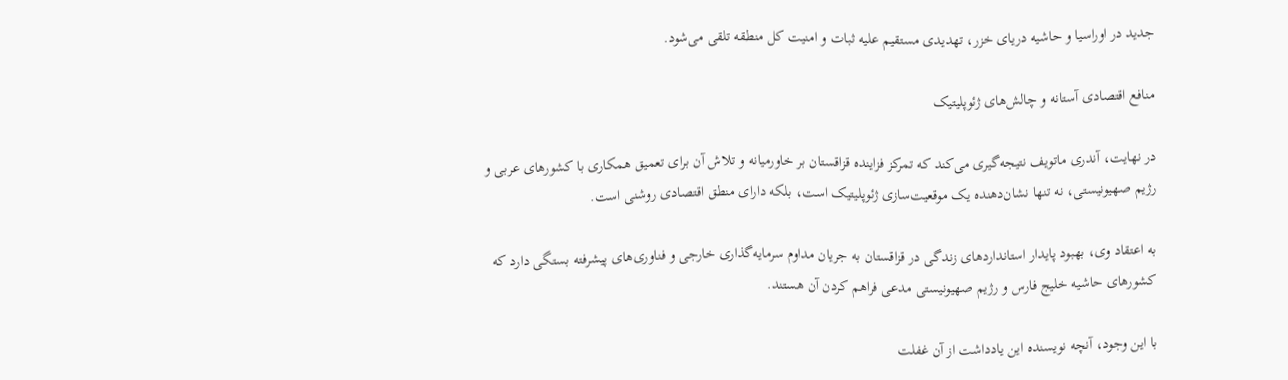جدید در اوراسیا و حاشیه دریای خزر، تهدیدی مستقیم علیه ثبات و امنیت کل منطقه تلقی می‌شود.

منافع اقتصادی آستانه و چالش‌های ژئوپلیتیک

در نهایت، آندری ماتویف نتیجه‌گیری می‌کند که تمرکز فزاینده قزاقستان بر خاورمیانه و تلاش آن برای تعمیق همکاری با کشورهای عربی و رژیم صهیونیستی، نه تنها نشان‌دهنده یک موقعیت‌سازی ژئوپلیتیک است، بلکه دارای منطق اقتصادی روشنی است.

به اعتقاد وی، بهبود پایدار استانداردهای زندگی در قزاقستان به جریان مداوم سرمایه‌گذاری خارجی و فناوری‌های پیشرفته بستگی دارد که کشورهای حاشیه خلیج فارس و رژیم صهیونیستی مدعی فراهم کردن آن هستند.

با این وجود، آنچه نویسنده این یادداشت از آن غفلت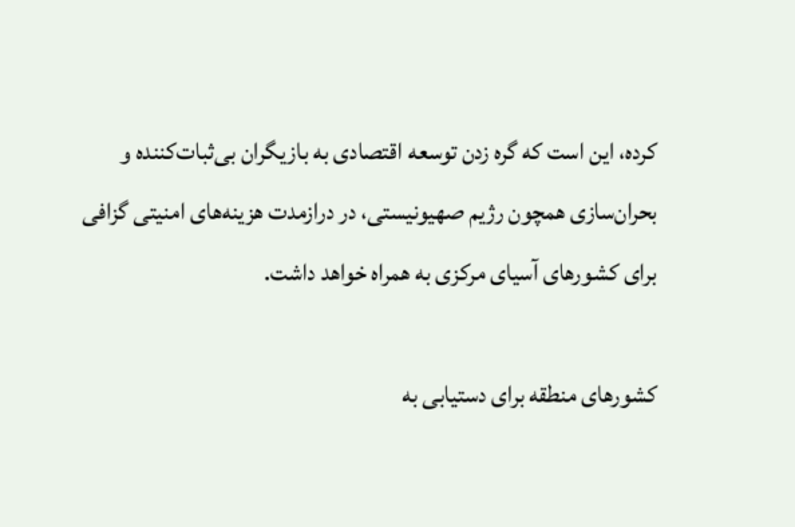کرده، این است که گره زدن توسعه اقتصادی به بازیگران بی‌ثبات‌کننده و بحران‌سازی همچون رژیم صهیونیستی، در درازمدت هزینه‌های امنیتی گزافی برای کشورهای آسیای مرکزی به همراه خواهد داشت.

کشورهای منطقه برای دستیابی به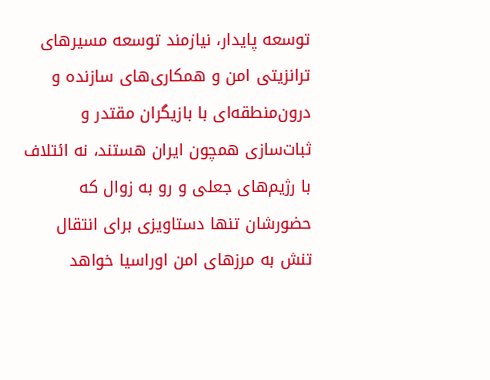توسعه پایدار، نیازمند توسعه مسیرهای ترانزیتی امن و همکاری‌های سازنده و درون‌منطقه‌ای با بازیگران مقتدر و ثبات‌سازی همچون ایران هستند، نه ائتلاف با رژیم‌های جعلی و رو به زوال که حضورشان تنها دستاویزی برای انتقال تنش به مرزهای امن اوراسیا خواهد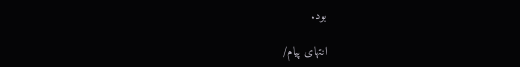بود.

انتهای پیام/